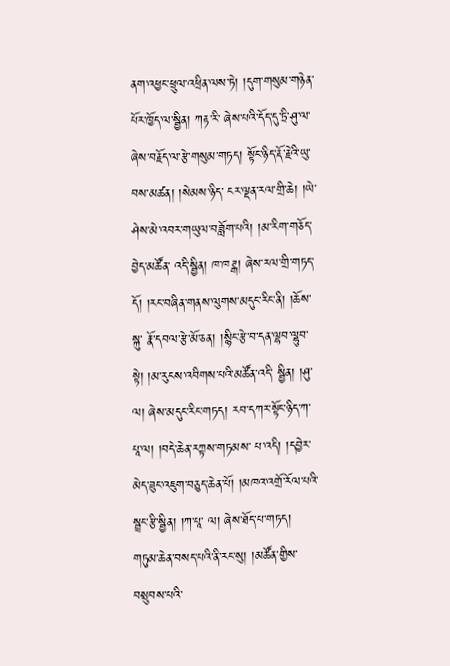ནག་འཕྱང་ཕྲུལ་འཕྲིན་ལས་ཏེ། །དུག་གསུམ་གཉེན་པོར་ཁྱོད་ལ་སྦྱིན། ཀརྟ་རི་ ཞེས་པའི་དོད་དུ་ཏྲི་ཤུ་ལ་ཞེས་བརྗོད་ལ་རྩེ་གསུམ་གཏད། སྟོང་ཉིད་རྡོ་རྗེའི་ཡུ་བས་མཚན། །སེམས་ཉིད་ ངར་ལྡན་རལ་གྲི་ཆེ། །ཡེ་ཤེས་མེ་འབར་གཡུལ་བཟློག་པའི། །མ་རིག་གཅོད་བྱེད་མཚོན་ འདི་སྦྱིན། ཁ་ཁཊྒ། ཞེས་རལ་གྲི་གཏད་དོ། །རང་བཞིན་གནས་ལུགས་མདུང་རིང་ནི། །ཆོས་སྐུ་ རྣོ་དབལ་རྩེ་མོ་ཅན། །སྙིང་རྩེ་བ་དན་ལྷབ་ལྷུབ་སྟེ། །མ་རུངས་འབིགས་པའི་མཚོན་འདི་ སྦྱིན། །ཤུ་ལ། ཞེས་མདུང་རིང་གཏད། རབ་དཀར་སྟོང་ཉིད་ཀ་པཱ་ལ། །བདེ་ཆེན་རཀྟས་གཏམས་ པ་འདི། །དབྱེར་མེད་ཟུང་འཇུག་བཅུད་ཆེན་པོ། །མཁའ་འགྲོ་རོལ་པའི་སྦྲང་རྩི་སྦྱིན། །ཀ་པཱ་ ལ། ཞེས་ཐོད་པ་གཏད། གཏུམ་ཆེན་བསད་པའི་ནི་རང་སུ། །མཚོན་གྱིས་བསྲུབས་པའི་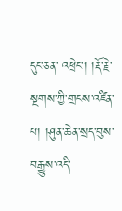དུང་ཅན་ འཕྲེང་། །རྡོ་རྗེ་སྔགས་ཀྱི་གྲངས་འཛིན་པ། །ཤུན་ཆེན་སྲད་བུས་བརྒྱུས་འདི་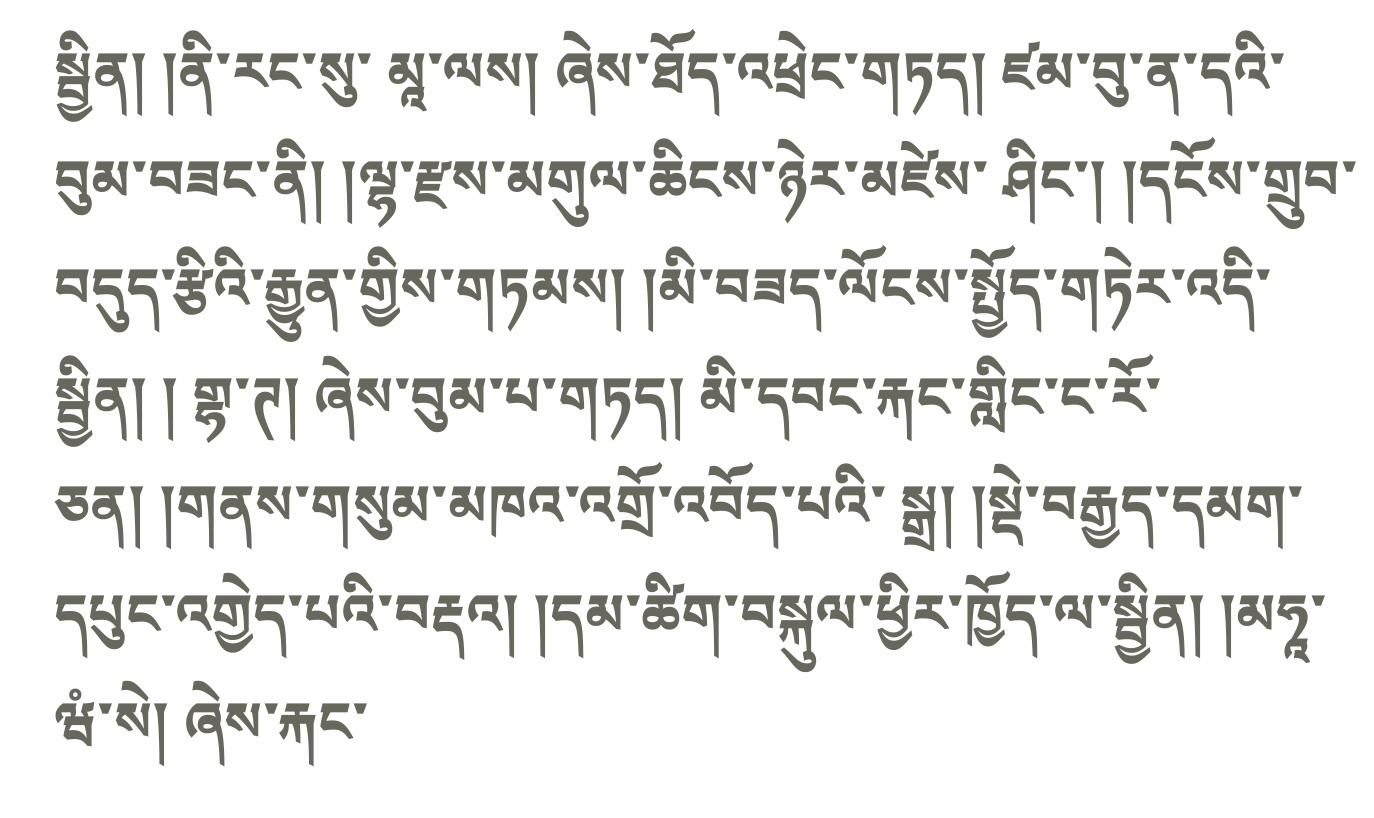སྦྱིན། །ནི་རང་སུ་ མཱ་ལས། ཞེས་ཐོད་འཕྲེང་གཏད། ཛམ་བུ་ན་དའི་བུམ་བཟང་ནི། །ལྷ་རྫས་མགུལ་ཆིངས་ཉེར་མཛེས་ ཤིང་། །དངོས་གྲུབ་བདུད་རྩིའི་རྒྱུན་གྱིས་གཏམས། །མི་བཟད་ལོངས་སྤྱོད་གཏེར་འདི་སྦྱིན། ། གྷ་ཊ། ཞེས་བུམ་པ་གཏད། མི་དབང་རྐང་གླིང་ང་རོ་ཅན། །གནས་གསུམ་མཁའ་འགྲོ་འབོད་པའི་ སྒྲ། །སྡེ་བརྒྱད་དམག་དཔུང་འགྱེད་པའི་བརྡའ། །དམ་ཚིག་བསྐུལ་ཕྱིར་ཁྱོད་ལ་སྦྱིན། །མཧཱ་ ཝཾ་སེ། ཞེས་རྐང་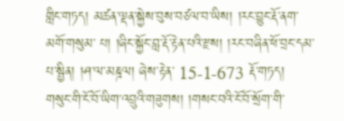གླིང་གཏད། མཚན་ལྡན་སྐྱེས་བུས་བཙལ་བ་ཡིས། །རང་བྱུང་རྡོ་ནག་མགོ་གསུམ་ པ། །ཞིང་སྐྱོང་བླ་རྡོ་རྟེན་པའི་རྫས། །རང་བཞིན་ཕོ་བྲང་དམ་པ་སྦྱིན། །ཤ་ལ་མཎྜལ། ཞེས་རྟེན་ 15-1-673 རྡོ་གཏད། གསུང་གི་ངོ་བོ་ཡིག་འབྲུའི་གཟུགས། །གསང་བའི་ངོ་བོ་སྲོག་གི་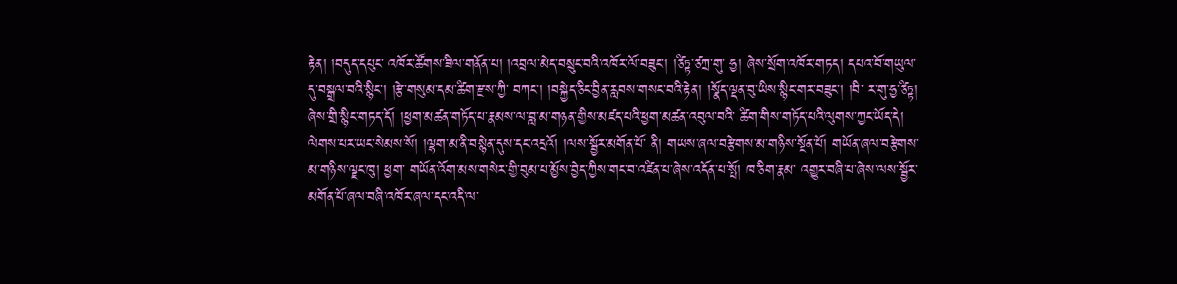རྟེན། །བདུད་དཔུང་ འཁོར་ཚོགས་ཟིལ་གནོན་པ། །འབྲལ་མེད་བསྲུང་བའི་འཁོར་ལོ་བཟུང་། །ཙིཏྟ་ཙཀྲ་གུ་ ཧྱ། ཞེས་སྲོག་འཁོར་གཏད། དཔའ་བོ་གཡུལ་དུ་བསྒྲལ་བའི་སྙིང་། །རྩེ་གསུམ་དམ་ཚིག་རྫས་ཀྱི་ བཀང་། །བསྐྱེད་ཅིང་བྱིན་རླབས་གསང་བའི་རྟེན། །སྣོད་ལྡན་བུ་ཡིས་སྙིང་གར་བཟུང་། །བི་ ར་གུ་ཧྱ་ཙིཏྟ། ཞེས་གྲི་སྙིང་གཏད་དོ། །ཕྱག་མཚན་གཏོད་པ་རྣམས་ལ་བླ་མ་གཉན་གྱིས་མཛད་པའི་ཕྱག་མཚན་འབུལ་བའི་ ཚིག་གིས་གཏོད་པའི་ལུགས་ཀྱང་ཡོད་དེ། ལེགས་པར་ཡང་སེམས་སོ། །ལྷག་མ་ནི་བསྙེན་དུས་དང་འདྲའོ། །ལས་སྦྱོར་མགོན་པོ་ ནི། གཡས་ཞལ་བརྩེགས་མ་གཉིས་སྔོན་པོ། གཡོན་ཞལ་བརྩེགས་མ་གཉིས་ལྗང་ཁུ། ཕྱག་ གཡོན་འོག་མས་གསེར་གྱི་བུམ་པ་མྱོས་བྱེད་ཀྱིས་གང་བ་འཛིན་པ་ཞེས་འདོན་པ་སྤོ། ཁ་ཅིག་རྣམ་ འགྱུར་བཞི་པ་ཞེས་ལས་སྦྱོར་མགོན་པོ་ཞལ་བཞི་འཁོར་ཞལ་དང་འདི་ལ་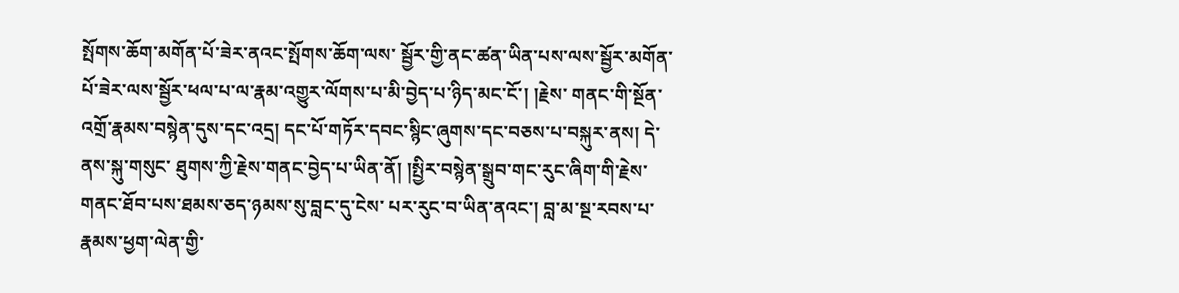སྤོགས་ཆོག་མགོན་པོ་ཟེར་ནའང་སྤོགས་ཆོག་ལས་ སྦྱོར་གྱི་ནང་ཚན་ཡིན་པས་ལས་སྦྱོར་མགོན་པོ་ཟེར་ལས་སྦྱོར་ཕལ་པ་ལ་རྣམ་འགྱུར་ལོགས་པ་མི་བྱེད་པ་ཉིད་མང་ངོ་། །རྗེས་ གནང་གི་སྔོན་འགྲོ་རྣམས་བསྙེན་དུས་དང་འདྲ། དང་པོ་གཏོར་དབང་སྙིང་ཞུགས་དང་བཅས་པ་བསྐུར་ནས། དེ་ནས་སྐུ་གསུང་ ཐུགས་ཀྱི་རྗེས་གནང་བྱེད་པ་ཡིན་ནོ། །སྤྱིར་བསྙེན་སྒྲུབ་གང་རུང་ཞིག་གི་རྗེས་གནང་ཐོབ་པས་ཐམས་ཅད་ཉམས་སུ་བླང་དུ་ངེས་ པར་རུང་བ་ཡིན་ནའང་། བླ་མ་སྔ་རབས་པ་རྣམས་ཕྱག་ལེན་གྱི་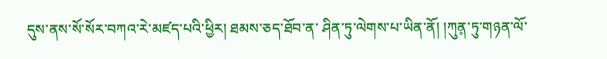དུས་ནས་སོ་སོར་བཀའ་རེ་མཛད་པའི་ཕྱིར། ཐམས་ཅད་ཐོབ་ན་ ཤིན་ཏུ་ལེགས་པ་ཡིན་ནོ། །ཀུན༷་ཏུ་གཉན་ལོ་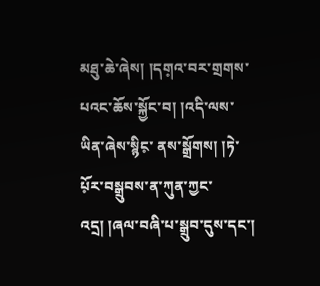མཐུ་ཆེ་ཞེས། །དག༷འ་བར་གྲགས་པའང་ཆོས་སྐྱོང་བ། །འདི་ལས་ཡིན་ཞེས་སྙིང༷་ ནས་སྒྲོགས། །ཏེ་པོ༷ར་བསྒྲུབས་ན་ཀུན་ཀྱང་འདྲ། །ཞལ་བཞི་པ་སྒྲུབ་དུས་དང་།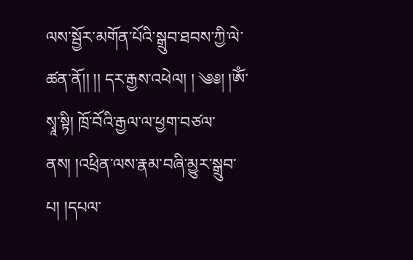ལས་སྦྱོར་མགོན་པོའི་སྒྲུབ་ཐབས་ཀྱི་ལེ་ཚན་ནོ།། །། དར་རྒྱས་འཕེལ། ། ༄༅། །ༀ་སྭཱ་སྟི། ཁྲོ་བོའི་རྒྱལ་ལ་ཕྱག་བཙལ་ནས། །འཕྲིན་ལས་རྣམ་བཞི་མྱུར་སྒྲུབ་པ། །དཔལ་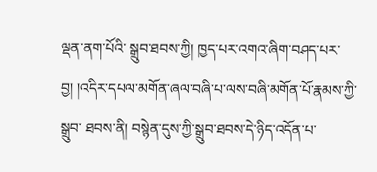ལྡན་ནག་པོའི་ སྒྲུབ་ཐབས་ཀྱི། ཁྱད་པར་འགའ་ཞིག་བཤད་པར་བྱ། །འདིར་དཔལ་མགོན་ཞལ་བཞི་པ་ལས་བཞི་མགོན་པོ་རྣམས་ཀྱི་སྒྲུབ་ ཐབས་ནི། བསྙེན་དུས་ཀྱི་སྒྲུབ་ཐབས་དེ་ཉིད་འདོན་པ་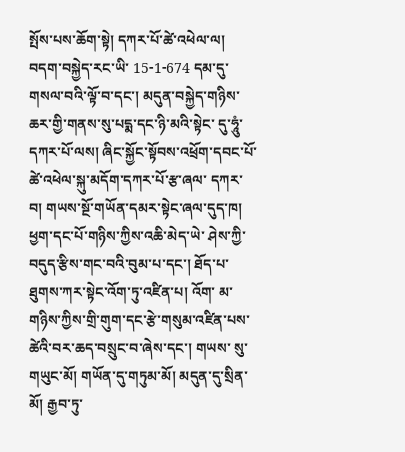སྤོས་པས་ཆོག་སྟེ། དཀར་པོ་ཚེ་འཕེལ་ལ། བདག་བསྐྱེད་རང་ཡི་ 15-1-674 དམ་དུ་གསལ་བའི་ལྟོ་བ་དང་། མདུན་བསྐྱེད་གཉིས་ཆར་གྱི་གནས་སུ་པདྨ་དང་ཉི་མའི་སྟེང་ དུ་ཧཱུཾ་དཀར་པོ་ལས། ཞིང་སྐྱོང་སྟོབས་འཕྲོག་དབང་པོ་ཚེ་འཕེལ་སྐུ་མདོག་དཀར་པོ་རྩ་ཞལ་ དཀར་བ། གཡས་སྔོ་གཡོན་དམར་སྟེང་ཞལ་དུད་ཁ། ཕྱག་དང་པོ་གཉིས་ཀྱིས་འཆི་མེད་ཡེ་ ཤེས་ཀྱི་བདུད་རྩིས་གང་བའི་བུམ་པ་དང་། ཐོད་པ་ཐུགས་ཀར་སྟེང་འོག་ཏུ་འཛིན་པ། འོག་ མ་གཉིས་ཀྱིས་གྲི་གུག་དང་རྩེ་གསུམ་འཛིན་པས་ཚེའི་བར་ཆད་བསྲུང་བ་ཞེས་དང་། གཡས་ སུ་གཡུང་མོ། གཡོན་དུ་གཏུམ་མོ། མདུན་དུ་སྲིན་མོ། རྒྱབ་ཏུ་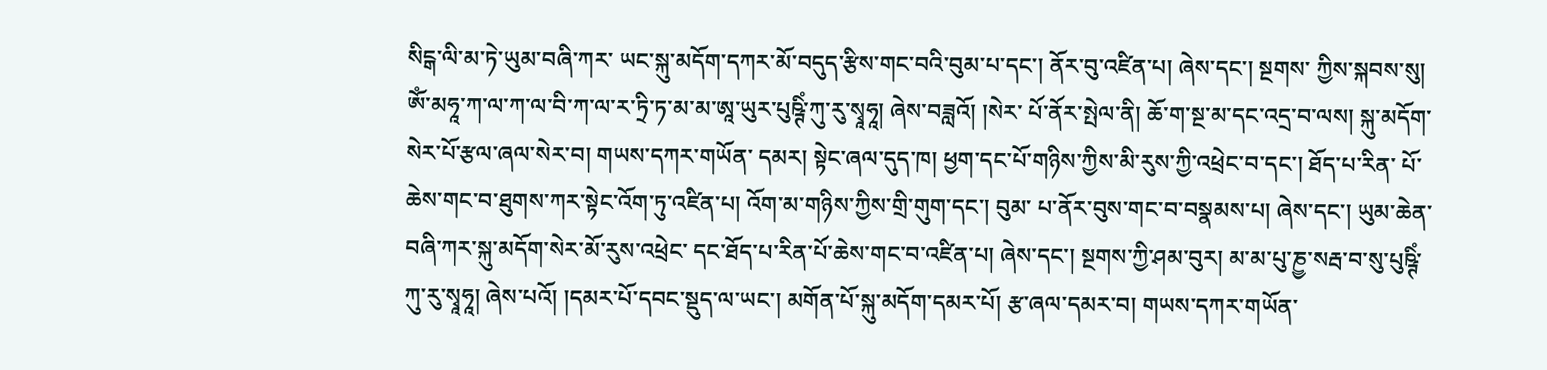སིངྒ་ལི་མ་ཏེ་ཡུམ་བཞི་ཀར་ ཡང་སྐུ་མདོག་དཀར་མོ་བདུད་རྩིས་གང་བའི་བུམ་པ་དང་། ནོར་བུ་འཛིན་པ། ཞེས་དང་། སྔགས་ ཀྱིས་སྐབས་སུ། ༀ་མཧཱ་ཀ་ལ་ཀ་ལ་བི་ཀ་ལ་ར་ཏྲི་ཏ་མ་མ་ཨཱ་ཡུར་པུཥྚིཾ་ཀུ་རུ་སྭཱཧཱ། ཞེས་བཟླའོ། །སེར་ པོ་ནོར་སྤེལ་ནི། ཆོ་ག་སྔ་མ་དང་འདྲ་བ་ལས། སྐུ་མདོག་སེར་པོ་རྩལ་ཞལ་སེར་བ། གཡས་དཀར་གཡོན་ དམར། སྟེང་ཞལ་དུད་ཁ། ཕྱག་དང་པོ་གཉིས་ཀྱིས་མི་རུས་ཀྱི་འཕྲེང་བ་དང་། ཐོད་པ་རིན་ པོ་ཆེས་གང་བ་ཐུགས་ཀར་སྟེང་འོག་ཏུ་འཛིན་པ། འོག་མ་གཉིས་ཀྱིས་གྲི་གུག་དང་། བུམ་ པ་ནོར་བུས་གང་བ་བསྣམས་པ། ཞེས་དང་། ཡུམ་ཆེན་བཞི་ཀར་སྐུ་མདོག་སེར་མོ་རུས་འཕྲེང་ དང་ཐོད་པ་རིན་པོ་ཆེས་གང་བ་འཛིན་པ། ཞེས་དང་། སྔགས་ཀྱི་ཤམ་བུར། མ་མ་པུ་ཎྱ་སརྦ་བ་སུ་པུཥྚིཾ་ ཀུ་རུ་སྭཱཧཱ། ཞེས་པའོ། །དམར་པོ་དབང་སྡུད་ལ་ཡང་། མགོན་པོ་སྐུ་མདོག་དམར་པོ། རྩ་ཞལ་དམར་བ། གཡས་དཀར་གཡོན་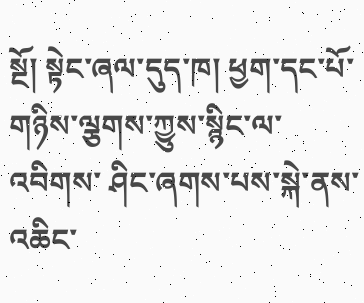སྔོ། སྟེང་ཞལ་དུད་ཁ། ཕྱག་དང་པོ་གཉིས་ལྕགས་ཀྱུས་སྙིང་ལ་འབིགས་ ཤིང་ཞགས་པས་སྐེ་ནས་འཆིང་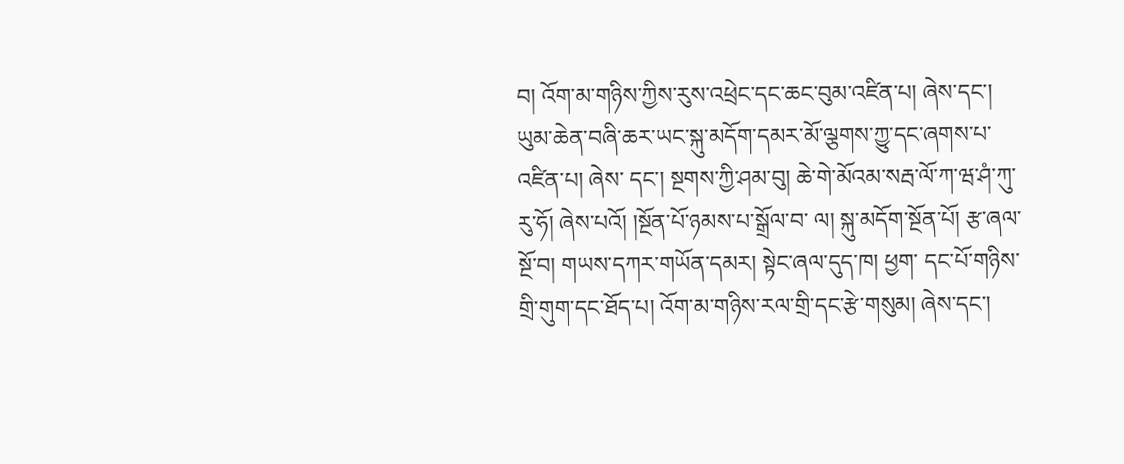བ། འོག་མ་གཉིས་ཀྱིས་རུས་འཕྲེང་དང་ཆང་བུམ་འཛིན་པ། ཞེས་དང་། ཡུམ་ཆེན་བཞི་ཆར་ཡང་སྐུ་མདོག་དམར་མོ་ལྕགས་ཀྱུ་དང་ཞགས་པ་འཛིན་པ། ཞེས་ དང་། སྔགས་ཀྱི་ཤམ་བུ། ཆེ་གེ་མོའམ་སརྦ་ལོ་ཀ་ཝ་ཤཾ་ཀུ་རུ་ཧོ། ཞེས་པའོ། །སྔོན་པོ་ཉམས་པ་སྒྲོལ་བ་ ལ། སྐུ་མདོག་སྔོན་པོ། རྩ་ཞལ་སྔོ་བ། གཡས་དཀར་གཡོན་དམར། སྟེང་ཞལ་དུད་ཁ། ཕྱག་ དང་པོ་གཉིས་གྲི་གུག་དང་ཐོད་པ། འོག་མ་གཉིས་རལ་གྲི་དང་རྩེ་གསུམ། ཞེས་དང་།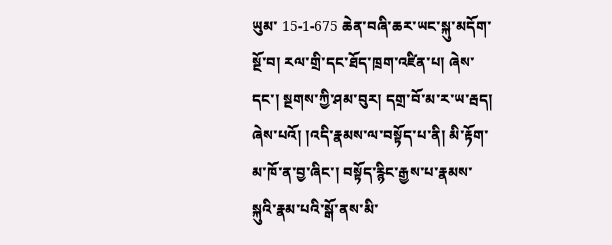ཡུམ་ 15-1-675 ཆེན་བཞི་ཆར་ཡང་སྐུ་མདོག་སྔོ་བ། རལ་གྲི་དང་ཐོད་ཁྲག་འཛིན་པ། ཞེས་དང་། སྔགས་ཀྱི་ཤམ་བུར། དགྲ་བོ་མ་ར་ཡ་རྦད། ཞེས་པའོ། །འདི་རྣམས་ལ་བསྟོད་པ་ནི། མི་རྟོག་མ་ཁོ་ན་བྱ་ཞིང་། བསྟོད་རྙིང་རྒྱས་པ་རྣམས་ སྐུའི་རྣམ་པའི་སྒོ་ནས་མི་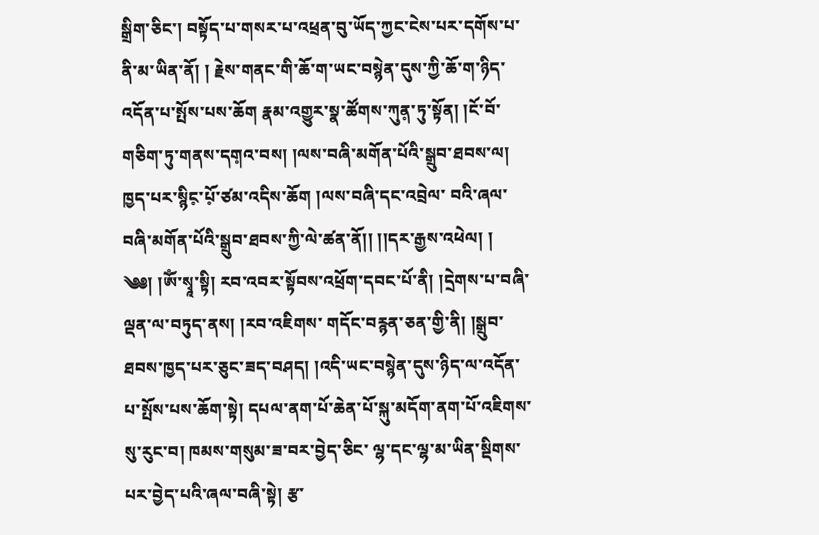སྒྲིག་ཅིང་། བསྟོད་པ་གསར་པ་འཕྲན་བུ་ཡོད་ཀྱང་ངེས་པར་དགོས་པ་ནི་མ་ཡིན་ནོ། ། རྗེས་གནང་གི་ཆོ་ག་ཡང་བསྙེན་དུས་ཀྱི་ཆོ་ག་ཉིད་འདོན་པ་སྤོས་པས་ཆོག རྣམ་འགྱུར་སྣ་ཚོགས་ཀུན༷་ཏུ་སྟོན། །ངོ་བོ་ གཅིག་ཏུ་གནས་དག༷འ་བས། །ལས་བཞི་མགོན་པོའི་སྒྲུབ་ཐབས་ལ། ཁྱད་པར་སྙིང༷་པོ༷་ཙམ་འདིས་ཆོག །ལས་བཞི་དང་འབྲེལ་ བའི་ཞལ་བཞི་མགོན་པོའི་སྒྲུབ་ཐབས་ཀྱི་ལེ་ཚན་ནོ།། །།དར་རྒྱས་འཕེལ། ། ༄༅། །ༀ་སྭཱ་སྟི། རབ་འབར་སྟོབས་འཕྲོག་དབང་པོ་ནི། །དྲེགས་པ་བཞི་ལྡན་ལ་བཏུད་ནས། །རབ་འཇིགས་ གདོང་བརྙན་ཅན་གྱི་ནི། །སྒྲུབ་ཐབས་ཁྱད་པར་ཅུང་ཟད་བཤད། །འདི་ཡང་བསྙེན་དུས་ཉིད་ལ་འདོན་པ་སྤོས་པས་ཆོག་སྟེ། དཔལ་ནག་པོ་ཆེན་པོ་སྐུ་མདོག་ནག་པོ་འཇིགས་སུ་རུང་བ། ཁམས་གསུམ་ཟ་བར་བྱེད་ཅིང་ ལྷ་དང་ལྷ་མ་ཡིན་སྡིགས་པར་བྱེད་པའི་ཞལ་བཞི་སྟེ། རྩ་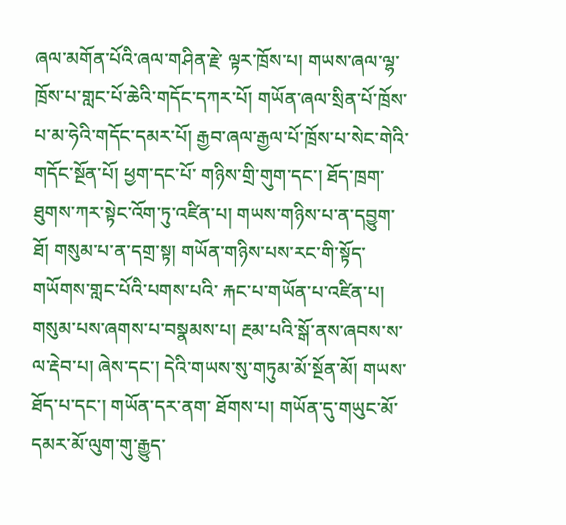ཞལ་མགོན་པོའི་ཞལ་གཤིན་རྗེ་ ལྟར་ཁྲོས་པ། གཡས་ཞལ་ལྷ་ཁྲོས་པ་གླང་པོ་ཆེའི་གདོང་དཀར་པོ། གཡོན་ཞལ་སྲིན་པོ་ཁྲོས་ པ་མ་ཧེའི་གདོང་དམར་པོ། རྒྱབ་ཞལ་རྒྱལ་པོ་ཁྲོས་པ་སེང་གེའི་གདོང་སྔོན་པོ། ཕྱག་དང་པོ་ གཉིས་གྲི་གུག་དང་། ཐོད་ཁྲག་ཐུགས་ཀར་སྟེང་འོག་ཏུ་འཛིན་པ། གཡས་གཉིས་པ་ན་དབྱུག་ ཐོ། གསུམ་པ་ན་དགྲ་སྟ། གཡོན་གཉིས་པས་རང་གི་སྟོད་གཡོགས་གླང་པོའི་པགས་པའི་ རྐང་པ་གཡོན་པ་འཛིན་པ། གསུམ་པས་ཞགས་པ་བསྣམས་པ། རྔམ་པའི་སྒོ་ནས་ཞབས་ས་ ལ་རྡེབ་པ། ཞེས་དང་། དེའི་གཡས་སུ་གཏུམ་མོ་སྔོན་མོ། གཡས་ཐོད་པ་དང་། གཡོན་དར་ནག་ ཐོགས་པ། གཡོན་དུ་གཡུང་མོ་དམར་མོ་ལུག་གུ་རྒྱུད་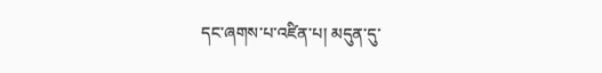དང་ཞགས་པ་འཛིན་པ། མདུན་དུ་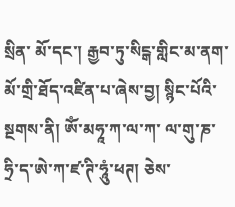སྲིན་ མོ་དང་། རྒྱབ་ཏུ་སིངྒ་གླིང་མ་ནག་མོ་གྲི་ཐོད་འཛིན་པ་ཞེས་བྱ། སྙིང་པོའི་སྔགས་ནི། ༀ་མཧཱ་ཀ་ལ་ཀ་ ལ་གུ་ཎ་ཧྲི་ད་ཨེ་ཀ་ཛ་ཊི་ཧཱུཾ་ཕཊ། ཅེས་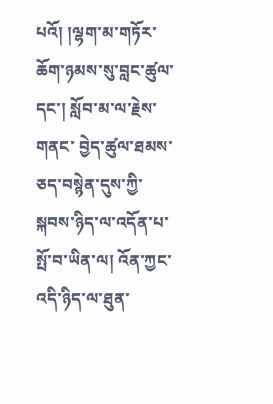པའོ། །ལྷག་མ་གཏོར་ཆོག་ཉམས་སུ་བླང་ཚུལ་དང་། སློབ་མ་ལ་རྗེས་གནང་ བྱེད་ཚུལ་ཐམས་ཅད་བསྙེན་དུས་ཀྱི་སྐབས་ཉིད་ལ་འདོན་པ་སྤོ་བ་ཡིན་ལ། འོན་ཀྱང་འདི་ཉིད་ལ་ཐུན་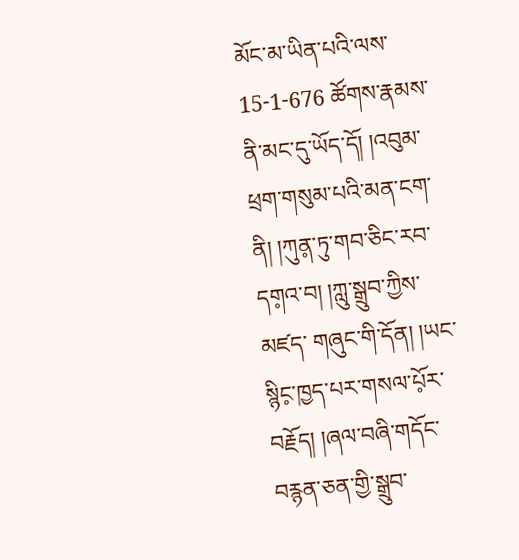མོང་མ་ཡིན་པའི་ལས་ 15-1-676 ཚོགས་རྣམས་ནི་མང་དུ་ཡོད་དོ། །འབུམ་ཕྲག་གསུམ་པའི་མན་ངག་ནི། །ཀུན༷་ཏུ་གབ་ཅིང་རབ་དག༷འ་བ། །ཀླུ་སྒྲུབ་ཀྱིས་མཛད་ གཞུང་གི་དོན། །ཡང་སྙིང༷་ཁྱད་པར་གསལ་པོ༷ར་བརྗོད། །ཞལ་བཞི་གདོང་བརྙན་ཅན་གྱི་སྒྲུབ་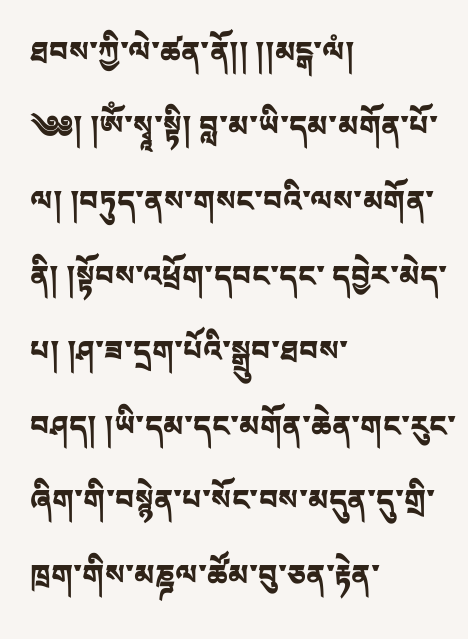ཐབས་ཀྱི་ལེ་ཚན་ནོ།། །།མངྒ་ལཾ། ༄༅། །ༀ་སྭཱ་སྟི། བླ་མ་ཡི་དམ་མགོན་པོ་ལ། །བཏུད་ནས་གསང་བའི་ལས་མགོན་ནི། །སྟོབས་འཕྲོག་དབང་དང་ དབྱེར་མེད་པ། །ཤ་ཟ་དྲག་པོའི་སྒྲུབ་ཐབས་བཤད། །ཡི་དམ་དང་མགོན་ཆེན་གང་རུང་ཞིག་གི་བསྙེན་པ་སོང་བས་མདུན་དུ་གྲི་ ཁྲག་གིས་མཎྜལ་ཚོམ་བུ་ཅན་རྟེན་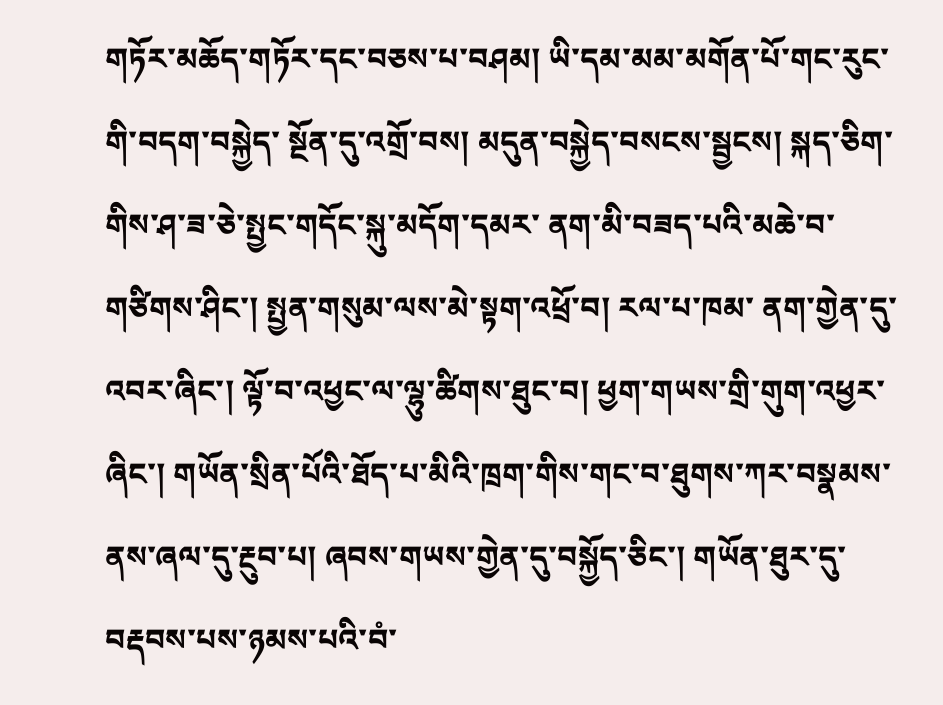གཏོར་མཆོད་གཏོར་དང་བཅས་པ་བཤམ། ཡི་དམ་མམ་མགོན་པོ་གང་རུང་གི་བདག་བསྐྱེད་ སྔོན་དུ་འགྲོ་བས། མདུན་བསྐྱེད་བསངས་སྦྱངས། སྐད་ཅིག་གིས་ཤ་ཟ་ཅེ་སྤྱང་གདོང་སྐུ་མདོག་དམར་ ནག་མི་བཟད་པའི་མཆེ་བ་གཙིགས་ཤིང་། སྤྱན་གསུམ་ལས་མེ་སྟག་འཕྲོ་བ། རལ་པ་ཁམ་ ནག་གྱེན་དུ་འབར་ཞིང་། ལྟོ་བ་འཕྱང་ལ་ལྷུ་ཚིགས་ཐུང་བ། ཕྱག་གཡས་གྲི་གུག་འཕྱར་ཞིང་། གཡོན་སྲིན་པོའི་ཐོད་པ་མིའི་ཁྲག་གིས་གང་བ་ཐུགས་ཀར་བསྣམས་ནས་ཞལ་དུ་རྔུབ་པ། ཞབས་གཡས་གྱེན་དུ་བསྐྱོད་ཅིང་། གཡོན་ཐུར་དུ་བརྡབས་པས་ཉམས་པའི་བཾ་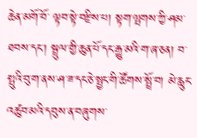ཆེན་མགོ་བོ་ ལྟབ་སྟེ་བརྫིས་པ། སྟག་ལྤགས་ཀྱི་ཤམ་ཐབས་དང་། སྦྲུལ་གྱི་ཆུན་པོ་དང་རྒྱུ་མའི་ག་ཞ་ཅན། བ་སྤུའི་བུ་ག་ནས་ཤ་ཟ་དང་ཅེ་སྤྱང་གི་ཚོགས་སྤྲོ་བ། མེ་རླུང་འཚུབ་མའི་དབུས་ན་བཞུགས་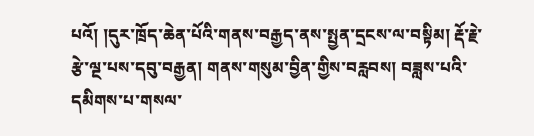པའོ། །དུར་ཁྲོད་ཆེན་པོའི་གནས་བརྒྱད་ནས་སྤྱན་དྲངས་ལ་བསྟིམ། རྡོ་རྗེ་རྩེ་ལྔ་པས་དབུ་བརྒྱན། གནས་གསུམ་བྱིན་གྱིས་བརླབས། བཟླས་པའི་དམིགས་པ་གསལ་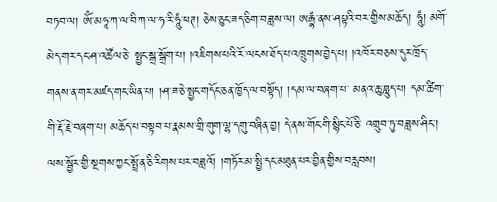བཏབ་ལ། ༀ་མཧཱ་ཀ་ལ་བི་ཀ་ལ་ཧ་རི་ཧཱུཾ་ཕཊ། ཅེས་ཅུང་ཟད་ཅིག་བཟླས་ལ། ཨརྒྷཾ་ནས་ཤཔྟའི་བར་གྱིས་མཆོད། ཧཱུཾ། མགོ་མེད་གར་དང་ཤ་འཚོལ་ཅེ་ སྤྱང་སྒྲ་སྒྲོག་པ། །འཇིགས་པའི་རོ་ལངས་ཐོད་པ་འཁྲུགས་བྱེད་པ། །འཁོར་བཅས་དུར་ཁྲོད་ གནས་ན་གར་མཛད་གང་ཡིན་པ། །ཤ་ཟ་ཅེ་སྤྱང་གདོང་ཅན་ཁྱོད་ལ་བསྟོད། །དམ་ལ་བཞག་པ་ མནའ་ཆུ་བླུད་པ། དམ་ཚིག་གི་རྡོ་རྗེ་བཞག་པ། མཆོད་པ་བསྟབ་པ་རྣམས་གྲི་གུག་ལྷ་དགུ་བཞིན་བྱ། དེ་ནས་གོང་གི་སྙིང་པོ་ཅི་ འགྲུབ་ཏུ་བཟླས་ཤིང་། ལས་སྦྱོར་གྱི་སྔགས་ཀྱང་སྤྲོ་ན་ཅི་རིགས་པར་བཟླའོ། །གཏོར་མ་སྤྱི་དང་མཐུན་པར་བྱིན་གྱིས་བརླབས།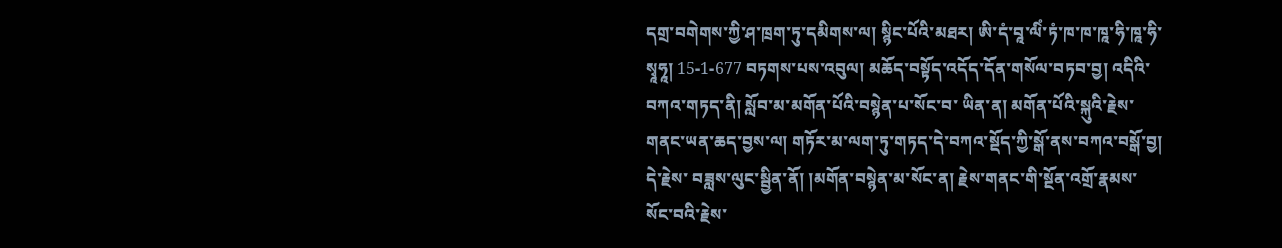དགྲ་བགེགས་ཀྱི་ཤ་ཁྲག་ཏུ་དམིགས་ལ། སྙིང་པོའི་མཐར། ཨི་དཾ་བཱ་ལིཾ་ཏཾ་ཁ་ཁ་ཁཱ་ཧི་ཁཱ་ཧི་སྭཱཧཱ། 15-1-677 བཏགས་པས་འབུལ། མཆོད་བསྟོད་འདོད་དོན་གསོལ་བཏབ་བྱ། འདིའི་བཀའ་གཏད་ནི། སློབ་མ་མགོན་པོའི་བསྙེན་པ་སོང་བ་ ཡིན་ན། མགོན་པོའི་སྐུའི་རྗེས་གནང་ཡན་ཆད་བྱས་ལ། གཏོར་མ་ལག་ཏུ་གཏད་དེ་བཀའ་སྡོད་ཀྱི་སྒོ་ནས་བཀའ་བསྒོ་བྱ། དེ་རྗེས་ བཟླས་ལུང་སྦྱིན་ནོ། །མགོན་བསྙེན་མ་སོང་ན། རྗེས་གནང་གི་སྔོན་འགྲོ་རྣམས་སོང་བའི་རྗེས་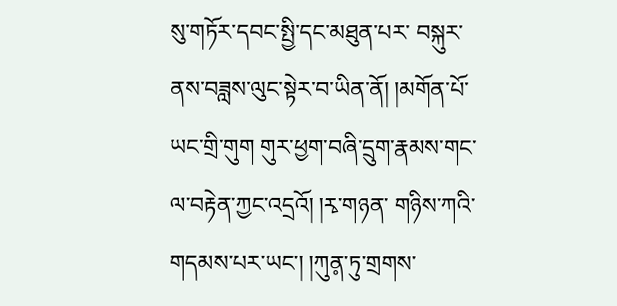སུ་གཏོར་དབང་སྤྱི་དང་མཐུན་པར་ བསྐུར་ནས་བཟླས་ལུང་སྟེར་བ་ཡིན་ནོ། །མགོན་པོ་ཡང་གྲི་གུག གུར་ཕྱག་བཞི་དྲུག་རྣམས་གང་ལ་བརྟེན་ཀྱང་འདྲའོ། །རྭ་གཉན་ གཉིས་ཀའི་གདམས་པར་ཡང་། །ཀུན༷་ཏུ་གྲགས་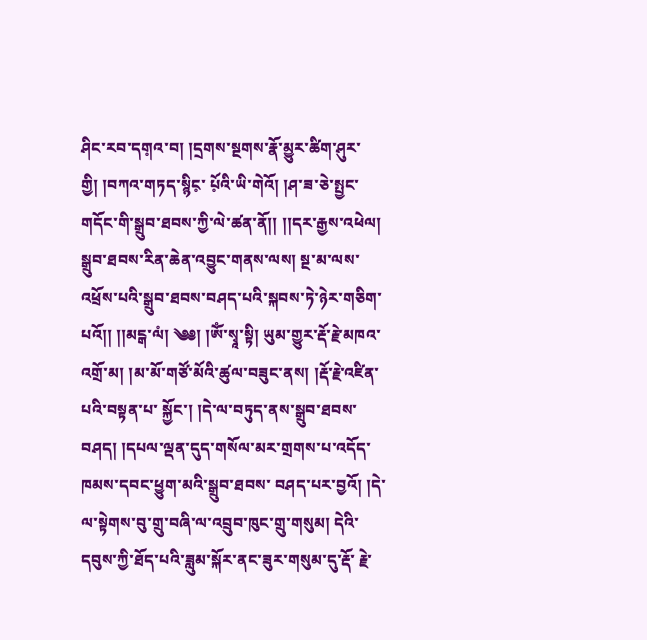ཤིང་རབ་དག༷འ་བ། །དྲགས་སྔགས་རྣོ་མྱུར་ཚིག་ཤུར་གྱི། །བཀའ་གཏད་སྙིང༷་ པོ༷འི་ཡི་གེའོ། །ཤ་ཟ་ཅེ་སྤྱང་གདོང་གི་སྒྲུབ་ཐབས་ཀྱི་ལེ་ཚན་ནོ།། །།དར་རྒྱས་འཕེལ། སྒྲུབ་ཐབས་རིན་ཆེན་འབྱུང་གནས་ལས། སྔ་མ་ལས་འཕྲོས་པའི་སྒྲུབ་ཐབས་བཤད་པའི་སྐབས་ཏེ་ཉེར་གཅིག་པའོ།། །།མངྒ་ལཾ། ༄༅། །ༀ་སྭཱ་སྟི། ཡུམ་གྱུར་རྡོ་རྗེ་མཁའ་འགྲོ་མ། །མ་མོ་གཙོ་མོའི་ཚུལ་བཟུང་ནས། །རྡོ་རྗེ་འཛིན་པའི་བསྟན་པ་ སྐྱོང་། །དེ་ལ་བཏུད་ནས་སྒྲུབ་ཐབས་བཤད། །དཔལ་ལྡན་དུད་གསོལ་མར་གྲགས་པ་འདོད་ཁམས་དབང་ཕྱུག་མའི་སྒྲུབ་ཐབས་ བཤད་པར་བྱའོ། །དེ་ལ་སྟེགས་བུ་གྲུ་བཞི་ལ་འབྲུབ་ཁུང་གྲུ་གསུམ། དེའི་དབུས་ཀྱི་ཐོད་པའི་ཟླུམ་སྐོར་ནང་ཟུར་གསུམ་དུ་རྡོ་ རྗེ་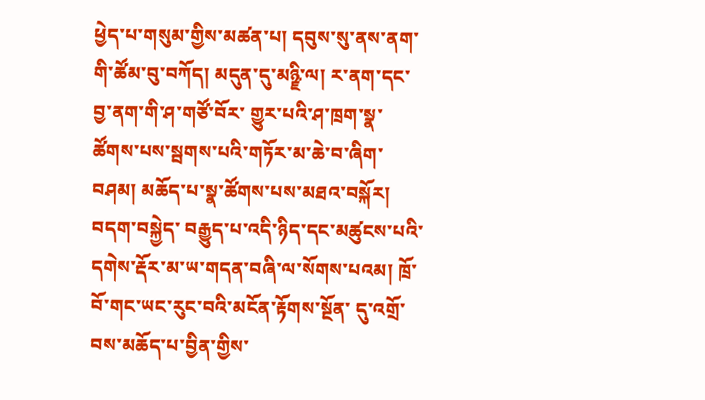ཕྱེད་པ་གསུམ་གྱིས་མཚན་པ། དབུས་སུ་ནས་ནག་གི་ཚོམ་བུ་བཀོད། མདུན་དུ་མཉྫི་ལ། ར་ནག་དང་བྱ་ནག་གི་ཤ་གཙོ་བོར་ གྱུར་པའི་ཤ་ཁྲག་སྣ་ཚོགས་པས་སྦགས་པའི་གཏོར་མ་ཆེ་བ་ཞིག་བཤམ། མཆོད་པ་སྣ་ཚོགས་པས་མཐའ་བསྐོར། བདག་བསྐྱེད་ བརྒྱུད་པ་འདི་ཉིད་དང་མཚུངས་པའི་དགེས་རྡོར་མ་ཡ་གདན་བཞི་ལ་སོགས་པའམ། ཁྲོ་བོ་གང་ཡང་རུང་བའི་མངོན་རྟོགས་སྔོན་ དུ་འགྲོ་བས་མཆོད་པ་བྱིན་གྱིས་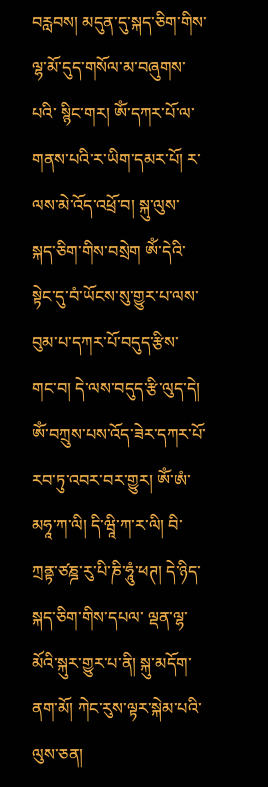བརླབས། མདུན་དུ་སྐད་ཅིག་གིས་ལྷ་མོ་དུད་གསོལ་མ་བཞུགས་པའི་ སྙིང་གར། ༀ་དཀར་པོ་ལ་གནས་པའི་ར་ཡིག་དམར་པོ། ར་ལས་མེ་འོད་འཕྲོ་བ། སྐུ་ལུས་ སྐད་ཅིག་གིས་བསྲེག ༀ་དེའི་སྟེང་དུ་བཾ་ཡོངས་སུ་གྱུར་པ་ལས་བུམ་པ་དཀར་པོ་བདུད་རྩིས་ གང་བ། དེ་ལས་བདུད་རྩི་ལུད་དེ། ༀ་བཀྲུས་པས་འོད་ཟེར་དཀར་པོ་རབ་ཏུ་འབར་བར་གྱུར། ༀ་ཨཾ་མཧཱ་ཀ་ལི། དི་ཝཱི་ཀ་ར་ལི། བི་ཀྲནྟ་ཙཎྜ་རུ་པི་ཎི་ཧཱུཾ་ཕཊ། དེ་ཉིད་སྐད་ཅིག་གིས་དཔལ་ ལྡན་ལྷ་མོའི་སྐུར་གྱུར་པ་ནི། སྐུ་མདོག་ནག་མོ། ཀེང་རུས་ལྟར་སྐེམ་པའི་ལུས་ཅན།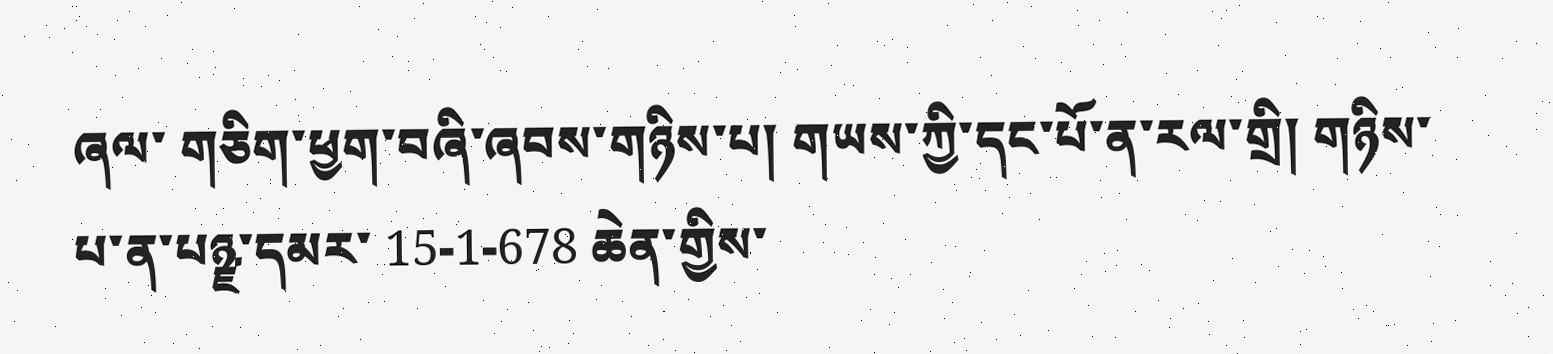ཞལ་ གཅིག་ཕྱག་བཞི་ཞབས་གཉིས་པ། གཡས་ཀྱི་དང་པོ་ན་རལ་གྲི། གཉིས་པ་ན་པཉྫ་དམར་ 15-1-678 ཆེན་གྱིས་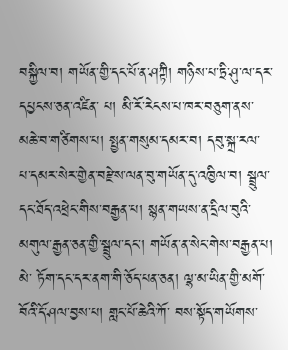བསྐྱིལ་བ། གཡོན་གྱི་དང་པོ་ན་ཤཀྟི། གཉིས་པ་ཏྲི་ཤུ་ལ་དར་དཔྱངས་ཅན་འཛིན་ པ། མི་རོ་རེངས་པ་ཁར་བཅུག་ནས་མཆེ་བ་གཙིགས་པ། སྤྱན་གསུམ་དམར་བ། དབུ་སྐྲ་རལ་ པ་དམར་སེར་གྱེན་བརྫེས་ལན་བུ་གཡོན་དུ་འཁྱིལ་བ། སྦྲུལ་དང་ཐོད་འཕྲེང་གིས་བརྒྱན་པ། སྙན་གཡས་ན་དྲིལ་བུའི་མགུལ་རྒྱན་ཅན་གྱི་སྦྲུལ་དང་། གཡོན་ན་སེང་གེས་བརྒྱན་པ། མེ་ ཏོག་དང་དར་ནག་གི་ཅོད་པན་ཅན། ལྷ་མ་ཡིན་གྱི་མགོ་བོའི་དོ་ཤལ་བྱས་པ། གླང་པོ་ཆེའི་ཀོ་ བས་སྟོད་གཡོགས་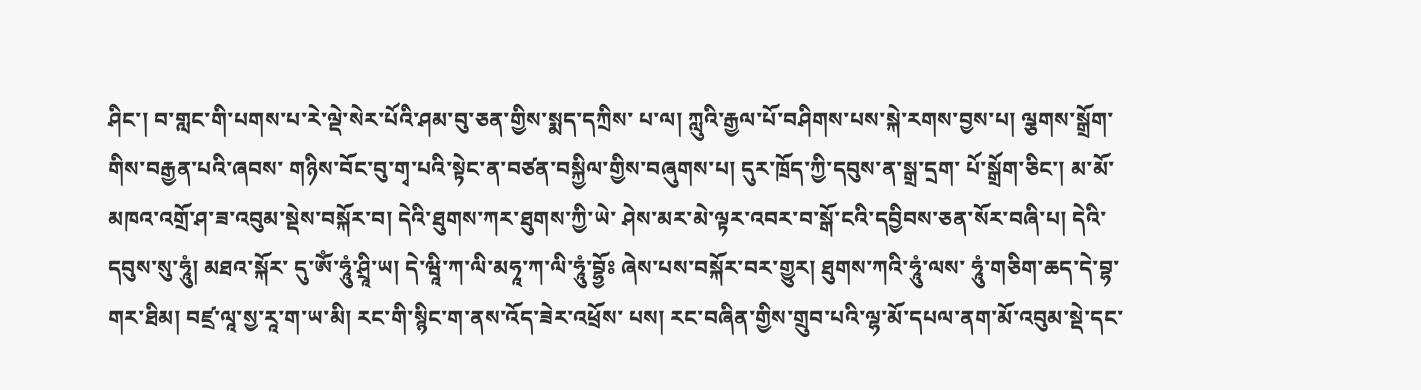ཤིང་། བ་གླང་གི་པགས་པ་རེ་ལྡེ་སེར་པོའི་ཤམ་བུ་ཅན་གྱིས་སྨད་དཀྲིས་ པ་ལ། ཀླུའི་རྒྱལ་པོ་བཤིགས་པས་སྐེ་རགས་བྱས་པ། ལྕགས་སྒྲོག་གིས་བརྒྱན་པའི་ཞབས་ གཉིས་བོང་བུ་གྭ་པའི་སྟེང་ན་བཙན་བསྐྱིལ་གྱིས་བཞུགས་པ། དུར་ཁྲོད་ཀྱི་དབུས་ན་སྒྲ་དྲག་ པོ་སྒྲོག་ཅིང་། མ་མོ་མཁའ་འགྲོ་ཤ་ཟ་འབུམ་སྡེས་བསྐོར་བ། དེའི་ཐུགས་ཀར་ཐུགས་ཀྱི་ཡེ་ ཤེས་མར་མེ་ལྟར་འབར་བ་སྒོ་ངའི་དབྱིབས་ཅན་སོར་བཞི་པ། དེའི་དབུས་སུ་ཧཱུཾ། མཐའ་སྐོར་ དུ་ༀ་ཧཱུཾ་ཤྲཱི་ཡ། དེ་ཝཱི་ཀ་ལི་མཧཱ་ཀ་ལི་ཧཱུཾ་བྷྱོཿ ཞེས་པས་བསྐོར་བར་གྱུར། ཐུགས་ཀའི་ཧཱུཾ་ལས་ ཧཱུཾ་གཅིག་ཆད་དེ་བྷ་གར་ཐིམ། བཛྲ་ལཱ་སྱ་རཱ་ག་ཡ་མི། རང་གི་སྙིང་ག་ནས་འོད་ཟེར་འཕྲོས་ པས། རང་བཞིན་གྱིས་གྲུབ་པའི་ལྷ་མོ་དཔལ་ནག་མོ་འབུམ་སྡེ་དང་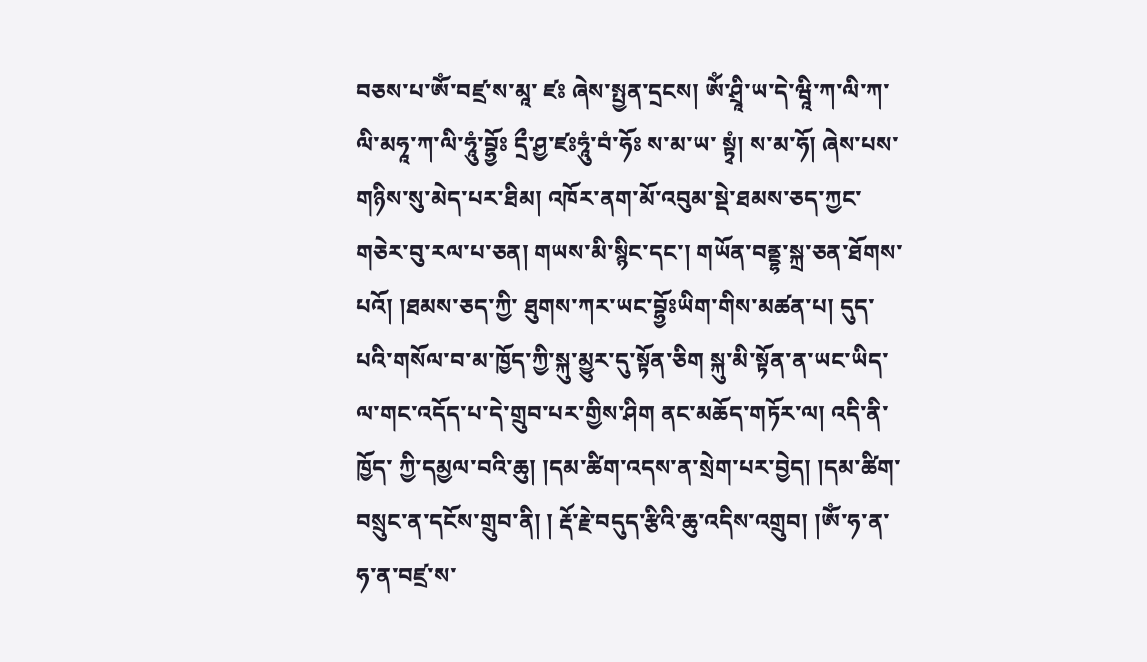བཅས་པ་ༀ་བཛྲ་ས་མཱ་ ཛཿ ཞེས་སྤྱན་དྲངས། ༀ་ཤྲཱི་ཡ་དེ་ཝཱི་ཀ་ལི་ཀ་ལི་མཧཱ་ཀ་ལི་ཧཱུཾ་བྷྱོཿ དྲྀ་ཤྱ་ཛཿཧཱུཾ་བཾ་ཧོཿ ས་མ་ཡ་ སྟྭཾ། ས་མ་ཧོ། ཞེས་པས་གཉིས་སུ་མེད་པར་ཐིམ། འཁོར་ནག་མོ་འབུམ་སྡེ་ཐམས་ཅད་ཀྱང་ གཅེར་བུ་རལ་པ་ཅན། གཡས་མི་སྙིང་དང་། གཡོན་བནྡྷ་སྐྲ་ཅན་ཐོགས་པའོ། །ཐམས་ཅད་ཀྱི་ ཐུགས་ཀར་ཡང་བྷྱོཿཡིག་གིས་མཚན་པ། དུད་པའི་གསོལ་བ་མ་ཁྱོད་ཀྱི་སྐུ་མྱུར་དུ་སྟོན་ཅིག སྐུ་མི་སྟོན་ན་ཡང་ཡིད་ལ་གང་འདོད་པ་དེ་གྲུབ་པར་གྱིས་ཤིག ནང་མཆོད་གཏོར་ལ། འདི་ནི་ཁྱོད་ ཀྱི་དམྱལ་བའི་ཆུ། །དམ་ཚིག་འདས་ན་སྲེག་པར་བྱེད། །དམ་ཚིག་བསྲུང་ན་དངོས་གྲུབ་ནི། ། རྡོ་རྗེ་བདུད་རྩིའི་ཆུ་འདིས་འགྲུབ། །ༀ་ཧ་ན་ཧ་ན་བཛྲ་ས་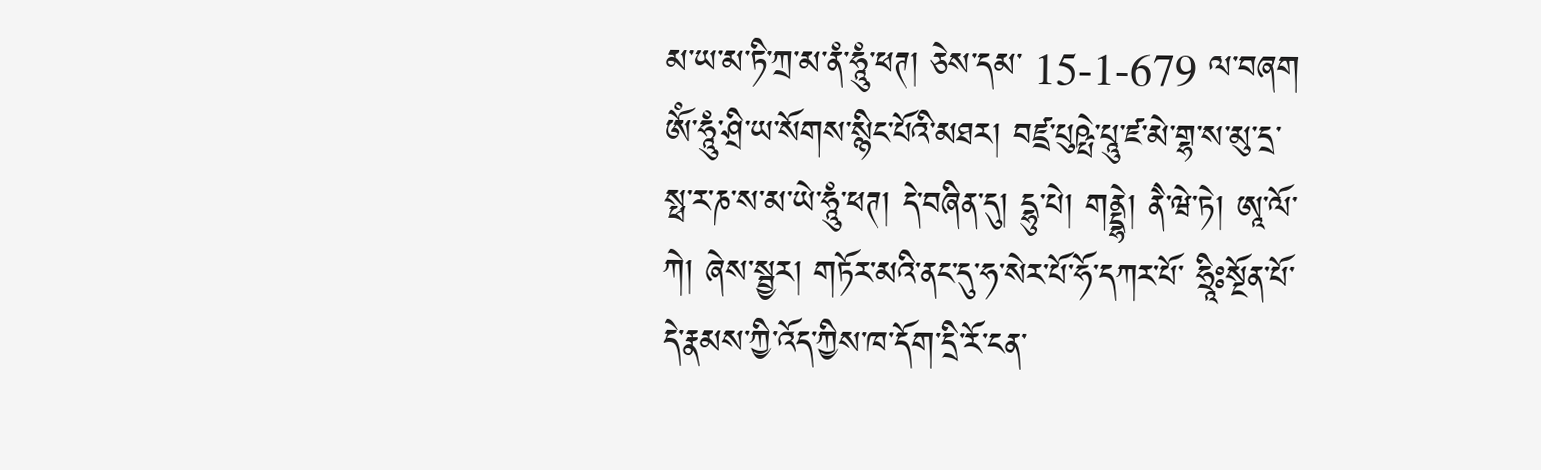མ་ཡ་མ་ཏི་ཀྲ་མ་ནཾ་ཧཱུཾ་ཕཊ། ཅེས་དམ་ 15-1-679 ལ་བཞག ༀ་ཧཱུཾ་ཤྲི་ཡ་སོགས་སྙིང་པོའི་མཐར། བཛྲ་པུཥྤེ་པཱུ་ཛ་མེ་གྷ་ས་མུ་དྲ་སྥ་ར་ཎ་ས་མ་ཡེ་ཧཱུཾ་ཕཊ། དེ་བཞིན་དུ། དྷུ་པེ། གནྡྷེ། ནཻ་ཝེ་ཏེ། ཨཱ་ལོ་ཀེ། ཞེས་སྦྱར། གཏོར་མའི་ནང་དུ་ཧ་སེར་པོ་ཧོ་དཀར་པོ་ ཧྲཱིཿསྔོན་པོ་དེ་རྣམས་ཀྱི་འོད་ཀྱིས་ཁ་དོག་དྲི་རོ་ངན་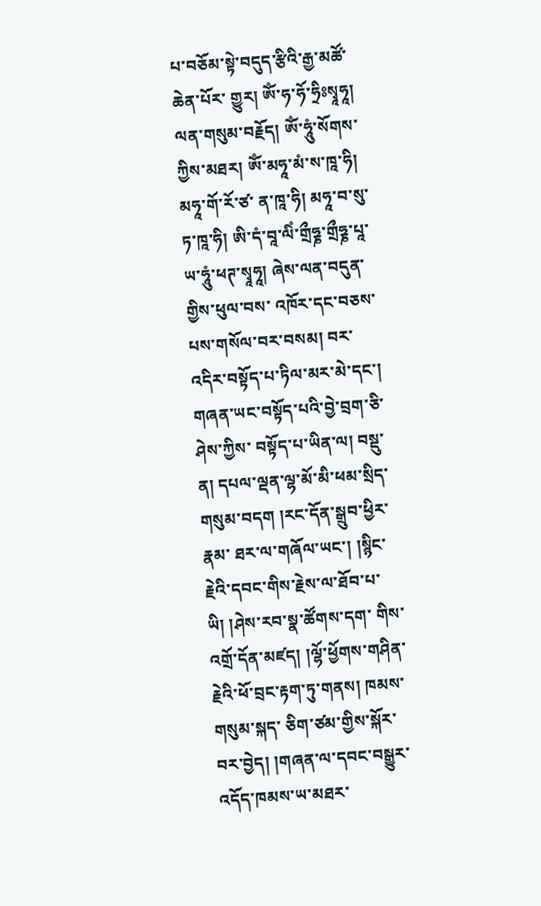པ་བཅོམ་སྟེ་བདུད་རྩིའི་རྒྱ་མཚོ་ཆེན་པོར་ གྱུར། ༀ་ཧ་ཧོ་ཧྲིཿསྭཱཧཱ། ལན་གསུམ་བརྗོད། ༀ་ཧཱུཾ་སོགས་ཀྱིས་མཐར། ༀ་མཧཱ་མཾ་ས་ཁཱ་ཧི། མཧཱ་གོ་རོ་ཙ་ ན་ཁཱ་ཧི། མཧཱ་བ་སུ་ཏ་ཁཱ་ཧི། ཨི་དཾ་བཱ་ལིཾ་གྲྀཧྞ་གྲྀཧྞ་པཱ་ཡ་ཧཱུཾ་ཕཊ་སྭཱཧཱ། ཞེས་ལན་བདུན་གྱིས་ཕུལ་བས་ འཁོར་དང་བཅས་པས་གསོལ་བར་བསམ། བར་འདིར་བསྟོད་པ་ཏིལ་མར་མེ་དང་། གཞན་ཡང་བསྟོད་པའི་བྱེ་བྲག་ཅི་ཤེས་ཀྱིས་ བསྟོད་པ་ཡིན་ལ། བསྡུ་ན། དཔལ་ལྡན་ལྷ་མོ་མི་ཕམ་སྲིད་གསུམ་བདག །རང་དོན་སྒྲུབ་ཕྱིར་རྣམ་ ཐར་ལ་གཞོལ་ཡང་། །སྙིང་རྗེའི་དབང་གིས་རྗེས་ལ་ཐོབ་པ་ཡི། །ཤེས་རབ་སྣ་ཚོགས་དག་ གིས་འགྲོ་དོན་མཛད། །ལྷོ་ཕྱོགས་གཤིན་རྗེའི་ཕོ་བྲང་རྟག་ཏུ་གནས། ཁམས་གསུམ་སྐད་ ཅིག་ཙམ་གྱིས་སྐོར་བར་བྱེད། །གཞན་ལ་དབང་བསྒྱུར་འདོད་ཁམས་ཡ་མཐར་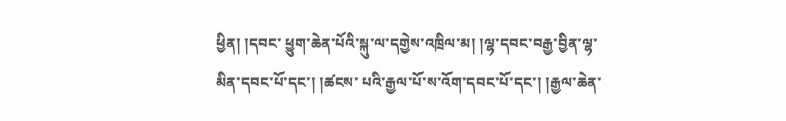ཕྱིན། །དབང་ ཕྱུག་ཆེན་པོའི་སྐུ་ལ་དགྱེས་འཁྲིལ་མ། །ལྷ་དབང་བརྒྱ་བྱིན་ལྷ་མིན་དབང་པོ་དང་། །ཚངས་ པའི་རྒྱལ་པོ་ས་འོག་དབང་པོ་དང་། །རྒྱལ་ཆེན་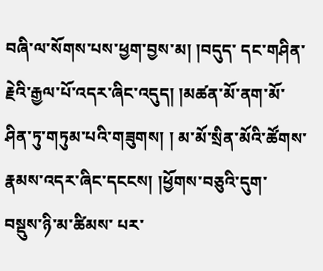བཞི་ལ་སོགས་པས་ཕྱག་བྱས་མ། །བདུད་ དང་གཤིན་རྗེའི་རྒྱལ་པོ་འདར་ཞིང་འདུད། །མཚན་མོ་ནག་མོ་ཤིན་ཏུ་གཏུམ་པའི་གཟུགས། ། མ་མོ་སྲིན་མོའི་ཚོགས་རྣམས་འདར་ཞིང་དངངས། །ཕྱོགས་བཅུའི་དུག་བསྡུས་ཉི་མ་ཚིམས་ པར་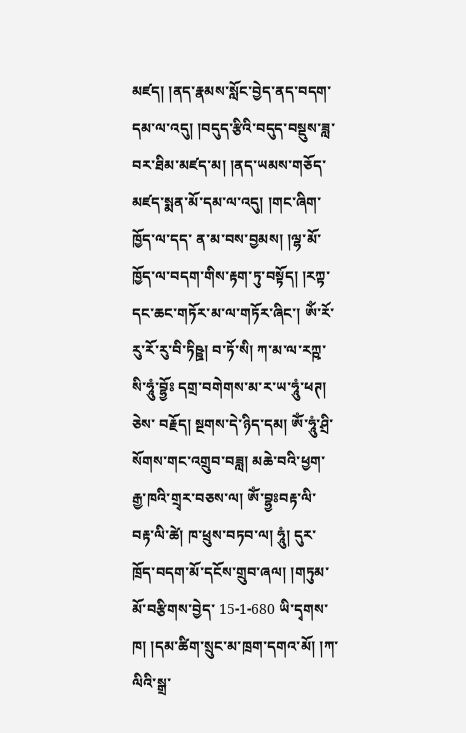མཛད། །ནད་རྣམས་སློང་བྱེད་ནད་བདག་དམ་ལ་འདུ། །བདུད་རྩིའི་བདུད་བསྡུས་ཟླ་ བར་ཐིམ་མཛད་མ། །ནད་ཡམས་གཅོད་མཛད་སྨན་མོ་དམ་ལ་འདུ། །གང་ཞིག་ཁྱོད་ལ་དད་ ན་མ་བས་བྱམས། །ལྷ་མོ་ཁྱོད་ལ་བདག་གིས་རྟག་ཏུ་བསྟོད། །རཀྟ་དང་ཆང་གཏོར་མ་ལ་གཏོར་ཞིང་། ༀ་རོ་རུ་རོ་རུ་བི་ཏིཥྛ། བ་ཏོ་སི། ཀ་མ་ལ་རཀྵ་སི་ཧཱུཾ་བྷྱོཿ དགྲ་བགེགས་མ་ར་ཡ་ཧཱུཾ་ཕཊ། ཅེས་ བརྗོད། སྔགས་དེ་ཉིད་དམ། ༀ་ཧཱུཾ་ཤྲི་སོགས་གང་འགྲུབ་བཟླ། མཆེ་བའི་ཕྱག་རྒྱ་ཁའི་གྲྭར་བཅས་ལ། ༀ་བྷྱཿབརྟ་ལི་ བརྟ་ལི་ཚེ། ཁ་ཕྲུས་བཏབ་ལ། ཧཱུཾ། དུར་ཁྲོད་བདག་མོ་དངོས་གྲུབ་ཞལ། །གཏུམ་མོ་བརྩིགས་བྱེད་ 15-1-680 ཡི་དྭགས་ཁ། །དམ་ཚིག་སྲུང་མ་ཁྲག་དགའ་མོ། །ཀ་ལིའི་སྒྲ་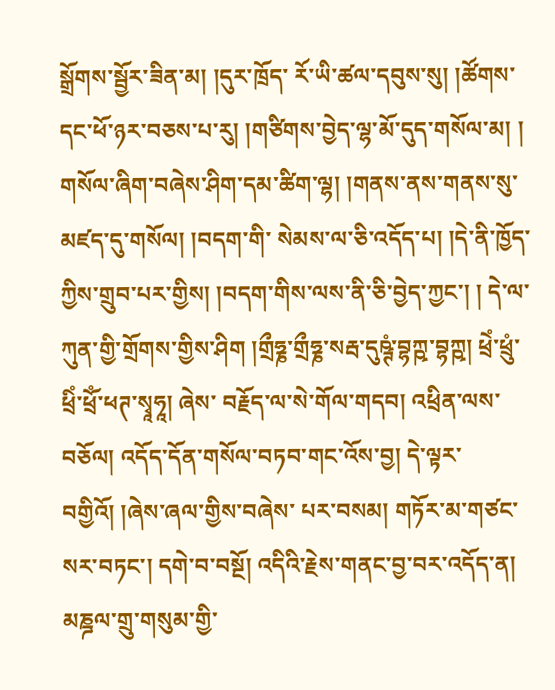སྒྲོགས་སྦྱོར་ཟིན་མ། །དུར་ཁྲོད་ རོ་ཡི་ཚལ་དབུས་སུ། །ཚོགས་དང་ཕོ་ཉར་བཅས་པ་རུ། །གཙིགས་བྱེད་ལྷ་མོ་དུད་གསོལ་མ། ། གསོལ་ཞིག་བཞེས་ཤིག་དམ་ཚིག་ལྷ། །གནས་ནས་གནས་སུ་མཛད་དུ་གསོལ། །བདག་གི་ སེམས་ལ་ཅི་འདོད་པ། །དེ་ནི་ཁྱོད་ཀྱིས་གྲུབ་པར་གྱིས། །བདག་གིས་ལས་ནི་ཅི་བྱེད་ཀྱང་། ། དེ་ལ་ཀུན་གྱི་གྲོགས་གྱིས་ཤིག །གྲྀཧྞ་གྲྀཧྞ་སརྦ་དུཥྚཾ་བྷཀྵ་བྷཀྵ། ཕྲེཾ་ཕྲུཾ་ཕྲིཾ་ཕྲོཾ་ཕཊ་སྭཱཧཱ། ཞེས་ བརྗོད་ལ་སེ་གོལ་གདབ། འཕྲིན་ལས་བཅོལ། འདོད་དོན་གསོལ་བཏབ་གང་འོས་བྱ། དེ་ལྟར་བགྱིའོ། །ཞེས་ཞལ་གྱིས་བཞེས་ པར་བསམ། གཏོར་མ་གཙང་སར་བཏང་། དགེ་བ་བསྔོ། འདིའི་རྗེས་གནང་བྱ་བར་འདོད་ན། མཎྜལ་གྲུ་གསུམ་གྱི་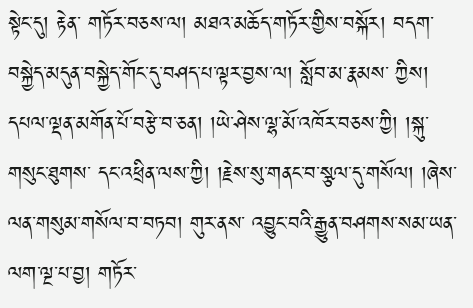སྟེང་དུ། རྟེན་ གཏོར་བཅས་ལ། མཐའ་མཆོད་གཏོར་གྱིས་བསྐོར། བདག་བསྐྱེད་མདུན་བསྐྱེད་གོང་དུ་བཤད་པ་ལྟར་བྱས་ལ། སློབ་མ་རྣམས་ ཀྱིས། དཔལ་ལྡན་མགོན་པོ་བརྩེ་བ་ཅན། །ཡེ་ཤེས་ལྷ་མོ་འཁོར་བཅས་ཀྱི། །སྐུ་གསུང་ཐུགས་ དང་འཕྲིན་ལས་ཀྱི། །རྗེས་སུ་གནང་བ་སྩལ་དུ་གསོལ། །ཞེས་ལན་གསུམ་གསོལ་བ་བཏབ། གུར་ནས་ འབྱུང་བའི་རྒྱུན་བཤགས་སམ་ཡན་ལག་ལྔ་པ་བྱ། གཏོར་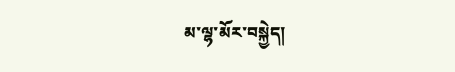མ་ལྷ་མོར་བསྐྱེད།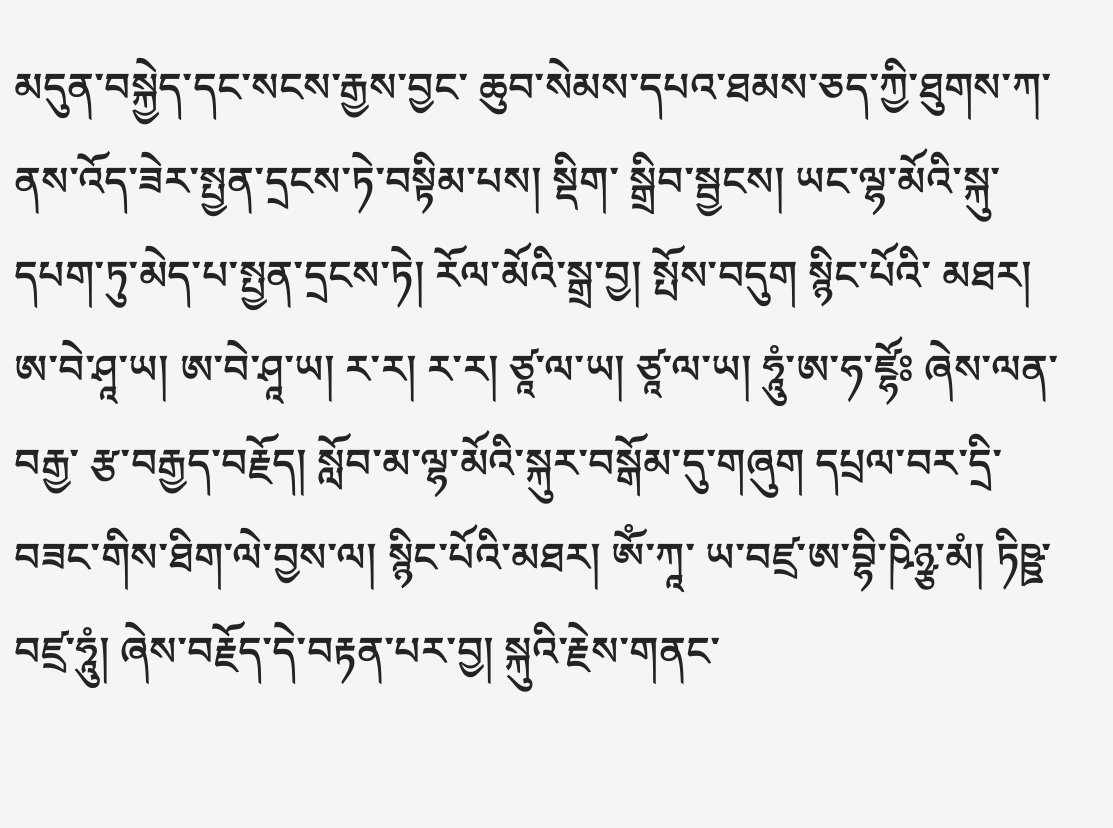མདུན་བསྐྱེད་དང་སངས་རྒྱས་བྱང་ ཆུབ་སེམས་དཔའ་ཐམས་ཅད་ཀྱི་ཐུགས་ཀ་ནས་འོད་ཟེར་སྤྱན་དྲངས་ཏེ་བསྟིམ་པས། སྡིག་ སྒྲིབ་སྦྱངས། ཡང་ལྷ་མོའི་སྐུ་དཔག་ཏུ་མེད་པ་སྤྱན་དྲངས་ཏེ། རོལ་མོའི་སྒྲ་བྱ། སྤོས་བདུག སྙིང་པོའི་ མཐར། ཨ་བེ་ཤཱ་ཡ། ཨ་བེ་ཤཱ་ཡ། ར་ར། ར་ར། ཙཱ་ལ་ཡ། ཙཱ་ལ་ཡ། ཧཱུཾ་ཨ་ཧ་ཛྷོཿ ཞེས་ལན་བརྒྱ་ རྩ་བརྒྱད་བརྗོད། སློབ་མ་ལྷ་མོའི་སྐུར་བསྒོམ་དུ་གཞུག དཔྲལ་བར་དྲི་བཟང་གིས་ཐིག་ལེ་བྱས་ལ། སྙིང་པོའི་མཐར། ༀ་ཀཱ་ ཡ་བཛྲ་ཨ་བྷི་ཥིཉྩ་མཾ། ཏིཥྛ་བཛྲ་ཧཱུཾ། ཞེས་བརྗོད་དེ་བརྟན་པར་བྱ། སྐུའི་རྗེས་གནང་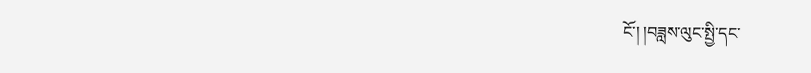ངོ་། །བཟླས་ལུང་སྤྱི་དང་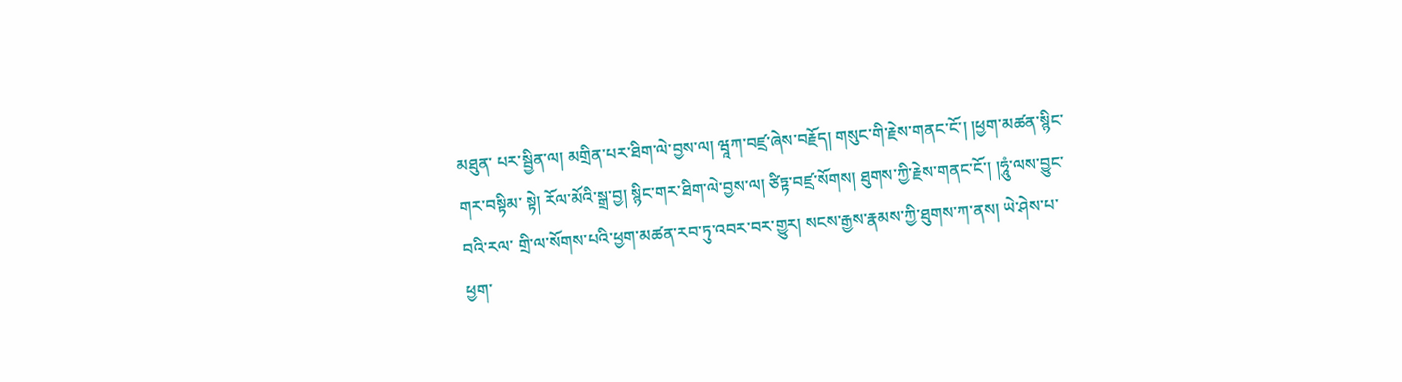མཐུན་ པར་སྦྱིན་ལ། མགྲིན་པར་ཐིག་ལེ་བྱས་ལ། ཝཱཀ་བཛྲ་ཞེས་བརྗོད། གསུང་གི་རྗེས་གནང་ངོ་། །ཕྱག་མཚན་སྙིང་གར་བསྟིམ་ སྟེ། རོལ་མོའི་སྒྲ་བྱ། སྙིང་གར་ཐིག་ལེ་བྱས་ལ། ཙིཏྟ་བཛྲ་སོགས། ཐུགས་ཀྱི་རྗེས་གནང་ངོ་། །ཧཱུཾ་ལས་བྱུང་བའི་རལ་ གྲི་ལ་སོགས་པའི་ཕྱག་མཚན་རབ་ཏུ་འབར་བར་གྱུར། སངས་རྒྱས་རྣམས་ཀྱི་ཐུགས་ཀ་ནས། ཡེ་ཤེས་པ་ཕྱག་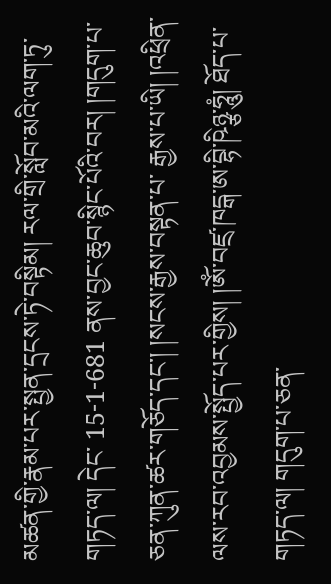མཚན་གྱི་རྣམ་པར་སྤྱན་དྲངས་ཏེ་བསྟིམ། རལ་གྲི་སློབ་མའི་ལག་ཏུ་གཏད་ལ། དེང་ 15-1-681 ནས་བྱང་ཆུབ་སྙིང་པོའི་བར། །གདུག་པ་ཅན་ཀུན་ཚར་གཅོད་དང་། །སངས་རྒྱས་བསྟན་པ་ རྒྱས་པ་ཡི། །འཕྲིན་ལས་རབ་འབྱམས་སྤྱོད་པར་གྱིས། །ༀ་བཛྲ་ཁདྒ་ཨ་བྷི་ཥིཉྩ་ཧཱུཾ། ཐོད་པ་ གཏད་ལ། གདུག་པ་ཅན་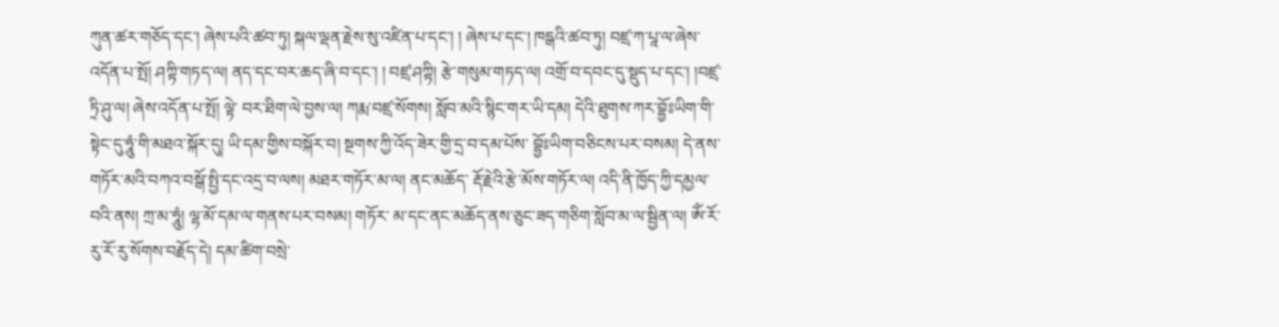ཀུན་ཚར་གཅོད་དང་། ཞེས་པའི་ཚབ་ཏུ། སྐལ་ལྡན་རྗེས་སུ་འཛིན་པ་དང་། ། ཞེས་པ་དང་། ཁདྒའི་ཚབ་ཏུ། བཛྲ་ཀ་པཱ་ལ་ཞེས་འདོན་པ་སྤོ། ཤཀྟི་གཏད་ལ། ནད་དང་བར་ཆད་ཞི་བ་དང་། ། བཛྲ་ཤཀྟི། རྩེ་གསུམ་གཏད་ལ། འགྲོ་བ་དབང་དུ་སྡུད་པ་དང་། །བཛྲ་ཏྲི་ཤུ་ལ། ཞེས་འདོན་པ་སྤོ། ལྟེ་ བར་ཐིག་ལེ་བྱས་ལ། ཀརྨ་བཛྲ་སོགས། སློབ་མའི་སྙིང་གར་ཡི་དམ། དེའི་ཐུགས་ཀར་བྷྱོཿཡིག་གི་ སྟེང་དུ་ཧཱུཾ་གི་མཐའ་སྐོར་དུ། ཡི་དམ་གྱིས་བསྐོར་བ། སྔགས་ཀྱི་འོད་ཟེར་གྱི་དྲ་བ་དམ་པོས་ བྷྱོཿཡིག་བཅིངས་པར་བསམ། དེ་ནས་གཏོར་མའི་བཀའ་བསྒོ་སྤྱི་དང་འདྲ་བ་ལས། མཐར་གཏོར་མ་ལ། ནང་མཆོད་ རྡོ་རྗེའི་རྩེ་མོས་གཏོར་ལ། འདི་ནི་ཁྱོད་ཀྱི་དམྱལ་བའི་ནས། ཀྲ་མ་ཧཱུཾ། ལྷ་མོ་དམ་ལ་གནས་པར་བསམ། གཏོར་ མ་དང་ནང་མཆོད་ནས་ཅུང་ཟད་གཅིག་སློབ་མ་ལ་སྦྱིན་ལ། ༀ་རོ་རུ་རོ་རུ་སོགས་བརྗོད་དེ། དམ་ཚིག་བསྲེ་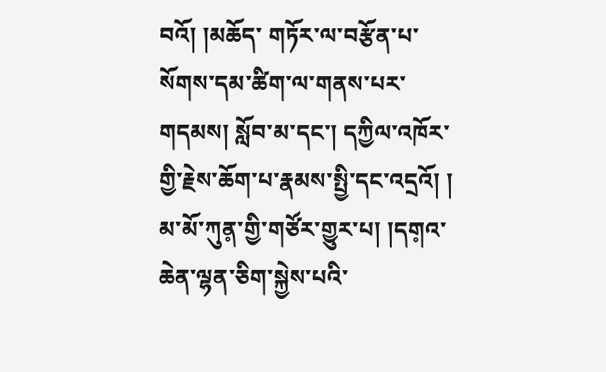བའོ། །མཆོད་ གཏོར་ལ་བརྩོན་པ་སོགས་དམ་ཚིག་ལ་གནས་པར་གདམས། སློབ་མ་དང་། དཀྱིལ་འཁོར་གྱི་རྗེས་ཆོག་པ་རྣམས་སྤྱི་དང་འདྲའོ། ། མ་མོ་ཀུན༷་གྱི་གཙོར་གྱུར་པ། །དག༷འ་ཆེན་ལྷན་ཅིག་སྐྱེས་པའི་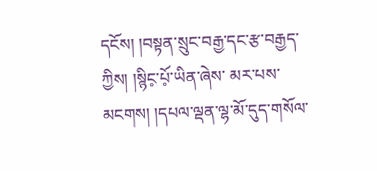དངོས། །བསྟན་སྲུང་བརྒྱ་དང་རྩ་བརྒྱད་ཀྱིས། །སྙིང༷་པོ༷་ཡིན་ཞེས་ མར་པས་མངགས། །དཔལ་ལྡན་ལྷ་མོ་དུད་གསོལ་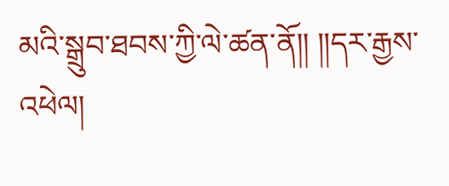མའི་སྒྲུབ་ཐབས་ཀྱི་ལེ་ཚན་ནོ།། །།དར་རྒྱས་འཕེལ།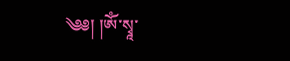༄༅། །ༀ་སྭཱ་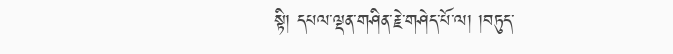སྟི། དཔལ་ལྡན་གཤིན་རྗེ་གཤེད་པོ་ལ། །བཏུད་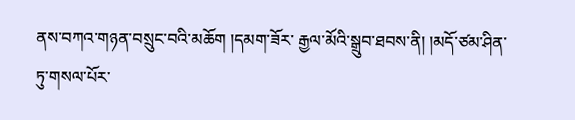ནས་བཀའ་གཉན་བསྲུང་བའི་མཆོག །དམག་ཟོར་ རྒྱལ་མོའི་སྒྲུབ་ཐབས་ནི། །མདོ་ཙམ་ཤིན་ཏུ་གསལ་པོར་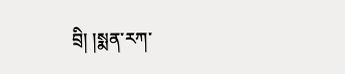བྲི། །སྨན་རཀ་